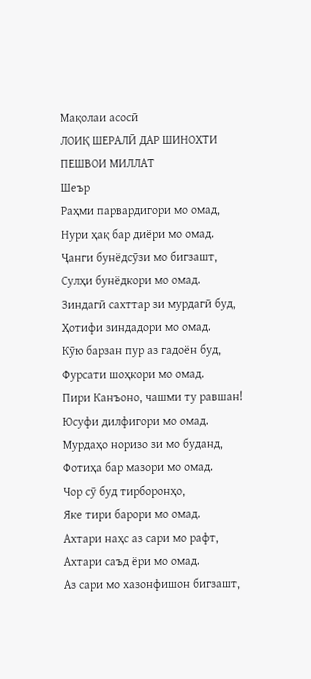Мақолаи асосӣ
ЛОИҚ ШЕРАЛӢ ДАР ШИНОХТИ ПЕШВОИ МИЛЛАТ
Шеър
Раҳми парвардигори мо омад,
Нури ҳақ бар диёри мо омад.
Ҷанги бунёдсӯзи мо бигзашт,
Сулҳи бунёдкори мо омад.
Зиндагӣ сахттар зи мурдагӣ буд,
Ҳотифи зиндадори мо омад.
Кӯю барзан пур аз гадоён буд,
Фурсати шоҳкори мо омад.
Пири Канъоно, чашми ту равшан!
Юсуфи дилфигори мо омад.
Мурдаҳо норизо зи мо буданд,
Фотиҳа бар мазори мо омад.
Чор сӯ буд тирборонҳо,
Яке тири барори мо омад.
Ахтари наҳс аз сари мо рафт,
Ахтари саъд ёри мо омад.
Аз сари мо хазонфишон бигзашт,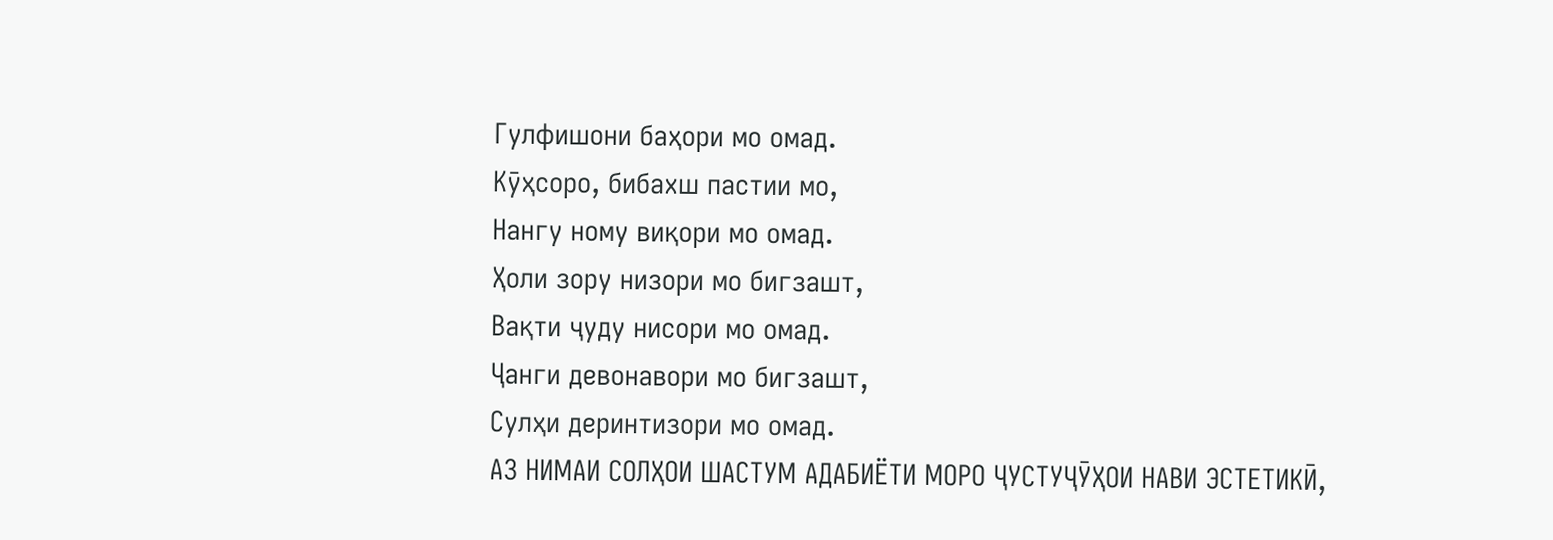Гулфишони баҳори мо омад.
Кӯҳсоро, бибахш пастии мо,
Нангу ному виқори мо омад.
Ҳоли зору низори мо бигзашт,
Вақти ҷуду нисори мо омад.
Ҷанги девонавори мо бигзашт,
Сулҳи деринтизори мо омад.
АЗ НИМАИ СОЛҲОИ ШАСТУМ АДАБИЁТИ МОРО ҶУСТУҶӮҲОИ НАВИ ЭСТЕТИКӢ,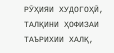РӮҲИЯИ ХУДОГОҲӢ, ТАЛҚИНИ ҲОФИЗАИ ТАЪРИХИИ ХАЛҚ,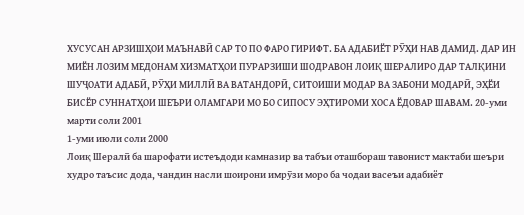ХУСУСАН АРЗИШҲОИ МАЪНАВӢ САР ТО ПО ФАРО ГИРИФТ. БА АДАБИЁТ РӮҲИ НАВ ДАМИД. ДАР ИН МИЁН ЛОЗИМ МЕДОНАМ ХИЗМАТҲОИ ПУРАРЗИШИ ШОДРАВОН ЛОИҚ ШЕРАЛИРО ДАР ТАЛҚИНИ ШУҶОАТИ АДАБӢ, РӮҲИ МИЛЛӢ ВА ВАТАНДОРӢ, СИТОИШИ МОДАР ВА ЗАБОНИ МОДАРӢ, ЭҲЁИ БИСЁР СУННАТҲОИ ШЕЪРИ ОЛАМГАРИ МО БО СИПОСУ ЭҲТИРОМИ ХОСА ЁДОВАР ШАВАМ. 20-уми марти соли 2001
1-уми июли соли 2000
Лоиқ Шералӣ ба шарофати истеъдоди камназир ва табъи оташбораш тавонист мактаби шеъри худро таъсис дода, чандин насли шоирони имрӯзи моро ба чодаи васеъи адабиёт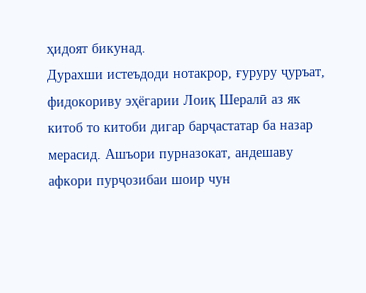ҳидоят бикунад.
Дурахши истеъдоди нотакрор, ғуруру ҷуръат, фидокориву эҳёгарии Лоиқ Шералӣ аз як китоб то китоби дигар барҷастатар ба назар мерасид. Ашъори пурназокат, андешаву афкори пурҷозибаи шоир чун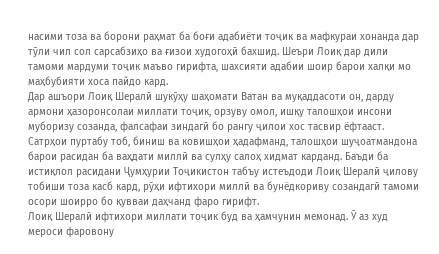насими тоза ва борони раҳмат ба боғи адабиёти тоҷик ва мафкураи хонанда дар тӯли чил сол сарсабзиҳо ва ғизои худогоҳӣ бахшид. Шеъри Лоиқ дар дили тамоми мардуми тоҷик маъво гирифта, шахсияти адабии шоир барои халқи мо маҳбубияти хоса пайдо кард.
Дар ашъори Лоиқ Шералӣ шукӯҳу шаҳомати Ватан ва муқаддасоти он, дарду армони ҳазоронсолаи миллати тоҷик, орзуву омол, ишқу талошҳои инсони муборизу созанда, фалсафаи зиндагӣ бо рангу ҷилои хос тасвир ёфтааст. Сатрҳои пуртабу тоб, биниш ва ковишҳои ҳадафманд, талошҳои шуҷоатмандона барои расидан ба ваҳдати миллӣ ва сулҳу салоҳ хидмат карданд. Баъди ба истиқлол расидани Ҷумҳурии Тоҷикистон табъу истеъдоди Лоиқ Шералӣ ҷилову тобиши тоза касб кард, рӯҳи ифтихори миллӣ ва бунёдкориву созандагӣ тамоми осори шоирро бо қувваи даҳчанд фаро гирифт.
Лоиқ Шералӣ ифтихори миллати тоҷик буд ва ҳамчунин мемонад. Ӯ аз худ мероси фаровону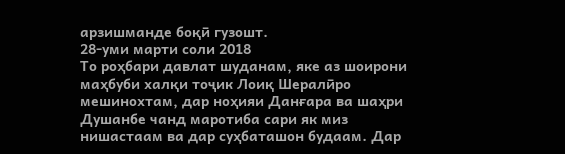арзишманде боқӣ гузошт.
28-уми марти соли 2018
То роҳбари давлат шуданам, яке аз шоирони маҳбуби халқи тоҷик Лоиқ Шералӣро мешинохтам, дар ноҳияи Данғара ва шаҳри Душанбе чанд маротиба сари як миз нишастаам ва дар суҳбаташон будаам. Дар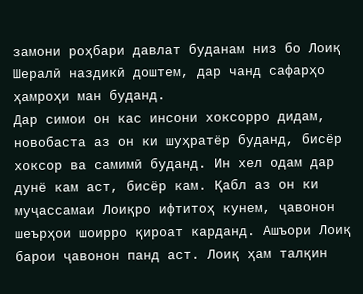замони роҳбари давлат буданам низ бо Лоиқ Шералӣ наздикӣ доштем, дар чанд сафарҳо ҳамроҳи ман буданд.
Дар симои он кас инсони хоксорро дидам, новобаста аз он ки шуҳратёр буданд, бисёр хоксор ва самимӣ буданд. Ин хел одам дар дунё кам аст, бисёр кам. Қабл аз он ки муҷассамаи Лоиқро ифтитоҳ кунем, ҷавонон шеърҳои шоирро қироат карданд. Ашъори Лоиқ барои ҷавонон панд аст. Лоиқ ҳам талқин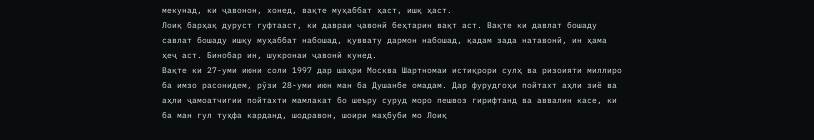мекунад, ки ҷавонон, хонед, вақте муҳаббат ҳаст, ишқ ҳаст.
Лоиқ барҳақ дуруст гуфтааст, ки давраи ҷавонӣ беҳтарин вақт аст. Вақте ки давлат бошаду савлат бошаду ишқу муҳаббат набошад, қуввату дармон набошад, қадам зада натавонӣ, ин ҳама ҳеҷ аст. Бинобар ин, шукронаи ҷавонӣ кунед.
Вақте ки 27-уми июни соли 1997 дар шаҳри Москва Шартномаи истиқрори сулҳ ва ризоияти миллиро ба имзо расонидем, рӯзи 28-уми июн ман ба Душанбе омадам. Дар фурудгоҳи пойтахт аҳли зиё ва аҳли ҷамоатчигии пойтахти мамлакат бо шеъру суруд моро пешвоз гирифтанд ва аввалин касе, ки ба ман гул туҳфа карданд, шодравон, шоири маҳбуби мо Лоиқ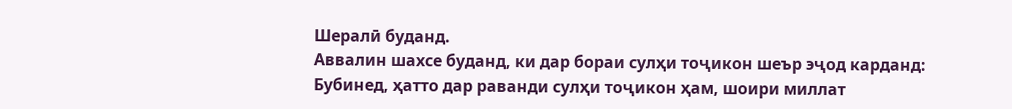Шералӣ буданд.
Аввалин шахсе буданд, ки дар бораи сулҳи тоҷикон шеър эҷод карданд:
Бубинед, ҳатто дар раванди сулҳи тоҷикон ҳам, шоири миллат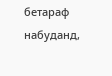бетараф набуданд,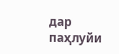дар паҳлуйи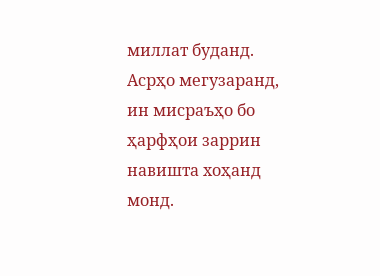миллат буданд. Асрҳо мегузаранд, ин мисраъҳо бо ҳарфҳои заррин навишта хоҳанд монд.